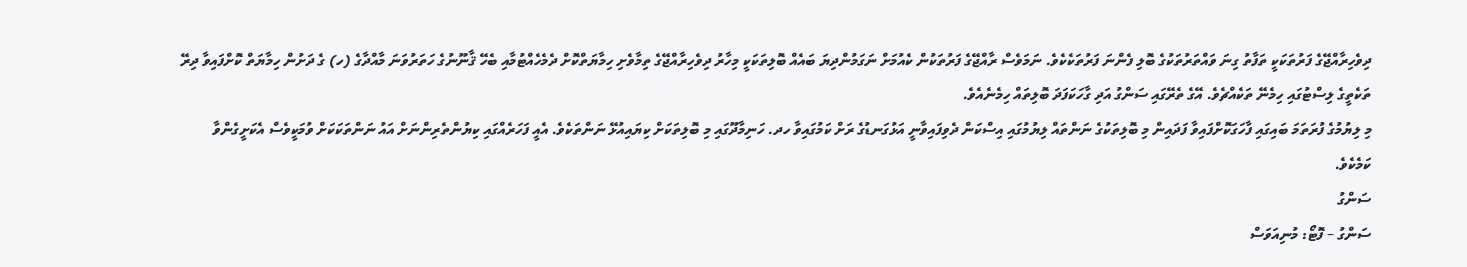ދިވެހިރާއްޖޭގެ ފަރުތަކަކީ ތަފާތު ގިނަ ވައްތަރުތަކުގެ ބޮލި ފެންނަ ފަރުތަކެކެވެ. ނަމަވެސް ރާއްޖޭގެ ފަރުތަކުން ކެއުމަށް ނަގަމުންދިޔަ ބައެއް ބޮލިތަކަކީ މިހާރު ދިވެހިރާއްޖޭގެ ތިމާވެށި ހިމާޔަތްކޮށް ދެމެހެއްޓުމާއި ބެހޭ ޤާނޫނުގެ ހަތަރުވަނަ މާއްދާގެ (ހ) ގެ ދަށުން ހިމާޔަތް ކޮށްފައިވާ ދިރޭ ތަކެތީގެ ލިސްޓުގައި ހިމެނޭ ތަކެއްޗެވެ. އޭގެ ތެރޭގައި ސަންގު އަދި ގާހަކަފަދަ ބޮލިތައް ހިމެނެއެވެ.
މި ލިޔުމުގެ ފުރަތަމަ ބައިގައި ފާހަގަކޮށްފައިވާ ފަދައިން މި ބޮލިތަކުގެ ނަންތައް ލިޔުމުގައި އިސްކަން ދެވިފައިވާނީ އަޅުގަނޑުގެ ރަށް ކަމުގައިވާ ހދ. ހަނިމާދޫގައި މި ބޮލިތަކަށް ކިޔައިއުޅޭ ނަންތަކެވެ. އެއީ ފަހަރެއްގައި ކިޔުންތެރިންނަށް އައު ނަންތަކަކަށް ވުމަކީވެސް އެކަށީގެންވާ ކަމެކެވެ.
ސަންގު
ސަންގު – ފޮޓޯ: މުނިއަވަސް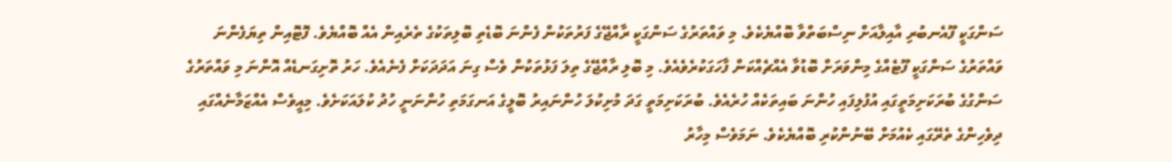ސަންގަކީ ފޫއެނބުރި އާއިލާއަށް ނިސްބަތްވާ ބޮއްޔެކެވެ. މި ވައްތަރުގެ ސަންގަކީ ރާއްޖޭގެ ފަރުތަކުން ފެންނަ ބޮޑެތި ބޮލިތަކުގެ ތެރެއިން އެއް ބޮއްޔެވެ. ފޮޓޮއިން ތިޔަފެންނަ ވައްތަރުގެ ސަންގަކީ ފޫޓެއްގެ މިންވަރަށް ބޮޑުވާ އެއްޗެއްކަން ފާހަގަކުރެވެއެވެ. މި ބޮލި ރާއްޖޭގެ ތިލަ ފަޅުތަކުން ވެސް ގިނަ އަދަދަކަށް ފެނެއެވެ. ހަރު ތޮށިގަނޑެއް އޮންނަ މި ވައްތަރުގެ ސަންގުގެ ބުރަކަށިމަތީގައި އުފުލިފައި ހުންނަ ބައިތަކެއް ހުރެއެވެ. ބުރަކަށިމަތީ ގަދަ މުށިކުލަ ހުންނައިރު ބޮލީގެ އަނގަމަތި ހުންނަނީ ހުދު ކުލައަކަށެވެ. މިއީވެސް އެއްޒަމާނެއްގައި ދިވެހިންގެ ތެރޭގައި ކެއުމަށް ބޭނުންކުރި ބޮއްޔެކެވެ. ނަމަވެސް މިހާރު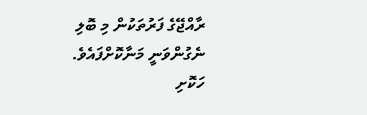ރާއްޖޭގެ ފަރުތަކުން މި ބޮލި ނެގުންވަނީ މަނާކޮށްފައެވެ.
ހަކޮށި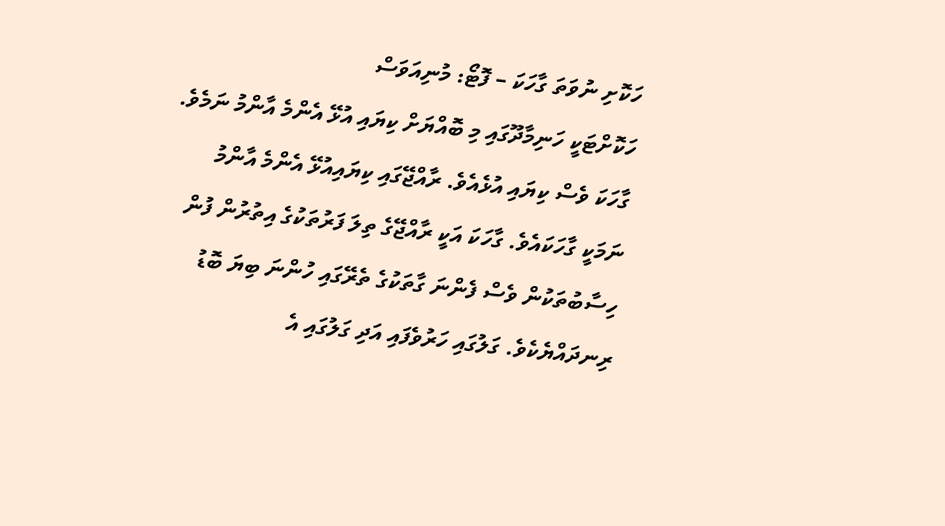ހަކޮށި ނުވަތަ ގާހަކަ – ފޮޓޯ: މުނިއަވަސް
ހަކޮށްޓަކީ ހަނިމާދޫގައި މި ބޮއްޔަށް ކިޔައި އުޅޭ އެންމެ އާންމު ނަމެވެ. ގާހަކަ ވެސް ކިޔައި އުޅެއެވެ. ރާއްޖޭގައި ކިޔައިއުޅޭ އެންމެ އާންމު ނަމަކީ ގާހަކައެވެ. ގާހަކަ އަކީ ރާއްޖޭގެ ތިލަ ފަރުތަކުގެ އިތުރުން ފުން ހިސާބުތަކުން ވެސް ފެންނަ ގާތަކުގެ ތެރޭގައި ހުންނަ ބިޔަ ބޮޑު ރިނދައްޔެކެވެ. ގަލުގައި ހަރުވެފައި އަދި ގަލުގައި އެ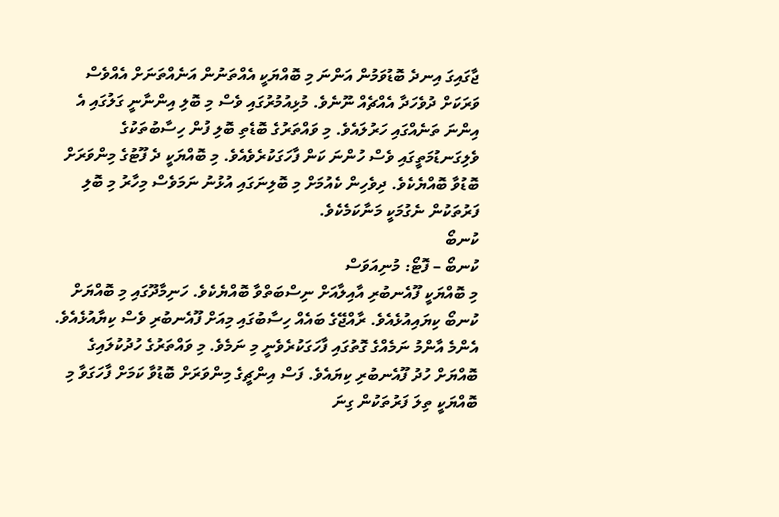ޖާގައިގަ އިނދެ ބޮޑުވަމުން އަންނަ މި ބޮއްޔަކީ އެއްތަނުން އަނެއްތަނަށް އެއްވެސް ވަރަކަށް ދުވެހަދާ އެއްޗެއް ނޫނެވެ. މުޅިއުމުރުގައި ވެސް މި ބޮލި އިންނާނީ ގަލުގައި އެ އިންނަ ތަނެއްގައި ހަރުލައެވެ. މި ވައްތަރުގެ ބޮޑެތި ބޮލި ފުން ހިސާބުތަކުގެ ވެލިގަނޑުމަތީގައި ވެސް ހުންނަ ކަން ފާހަގަކުރެވެއެވެ. މި ބޮއްޔަކީ ދެ ފޫޓުގެ މިންވަރަށް ބޮޑުވާ ބޮއްޔެކެވެ. ދިވެހިން ކެއުމަށް މި ބޮލިނަގައި އުޅުނު ނަމަވެސް މިހާރު މި ބޮލި ފަރުތަކުން ނެގުމަކީ މަނާކަމެކެވެ.
ކުނބޯ
ކުނބޯ – ފޮޓޯ: މުނިއަވަސް
މި ބޮއްޔަކީ ފޫއެނބުރި އާއިލާއަށް ނިސްބަތްވާ ބޮއްޔެކެވެ. ހަނިމާދޫގައި މި ބޮއްޔަށް ކުނބޯ ކިޔައިއުޅެއެވެ. ރާއްޖޭގެ ބައެއް ހިސާބުގައި މިއަށް ފޫއެނބުރި ވެސް ކިޔާއުޅެއެވެ. އެންމެ އާންމު ނަމެއްގެ ގޮތުގައި ފާހަގަކުރެވެނީ މި ނަމެވެ. މި ވައްތަރުގެ ހުދުކުލައިގެ ބޮއްޔަށް ހުދު ފޫއެނބުރި ކިޔައެވެ. ފަސް އިންޗީގެ މިންވަރަށް ބޮޑުވާ ކަމަށް ފާހަގަވާ މި ބޮއްޔަކީ ތިލަ ފަރުތަކުން ގިނަ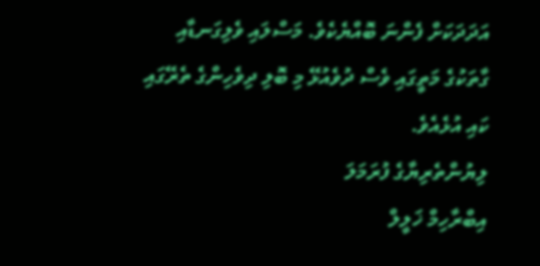އަދަދަކަށް ފެންނަ ބޮއްޔެކެވެ. މަސްލައި ވެލިގަނޑާއި ގާތަކުގެ މަތީގައި ވެސް ދުވެއުޅޭ މި ބޮލި ދިވެހިންގެ ތެރޭގައި ކައި އުޅެއެވެ.
ލިޔުންތެރިޔާގެ ފުރަމަލަ
އިބްރާހިމް ޚަލީލް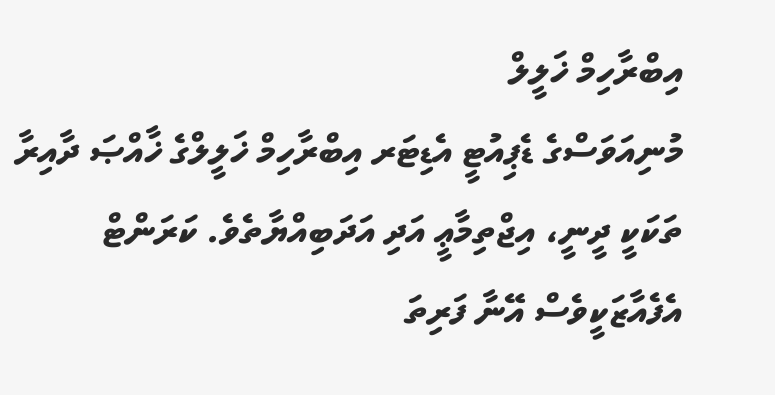އިބްރާހިމް ޚަލީލް
މުނިއަވަސްގެ ޑެޕިއުޓީ އެޑިޓަރ އިބްރާހިމް ޚަލީލްގެ ޚާއްޞަ ދާއިރާ ތަކަކީ ދީނީ، އިޖްތިމާޢީ އަދި އަދަބިއްޔާތެވެ. ކަރަންޓް އެފެއާޒަކީވެސް އޭނާ ފަރިތަ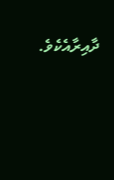ދާއިރާއެކެވެ.